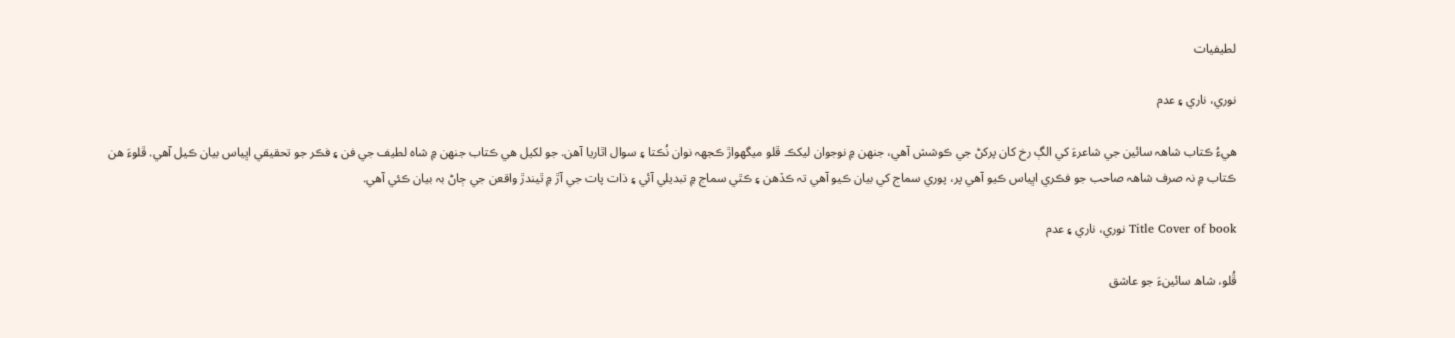لطيفيات

نوري، ناري ۽ عدم

هيءُ ڪتاب شاھہ سائين جي شاعرءَ کي الڳ رخ کان پرکڻ جي ڪوشش آهي، جنهن ۾ نوجوان ليکڪ ڦلو ميگهواڙ ڪجهہ نوان نُڪتا ۽ سوال اٿاريا آهن. جو لکيل هي ڪتاب جنهن ۾ شاه لطيف جي فن ۽ فڪر جو تحقيقي اڀياس بيان ڪيل آهي. ڦلوءَ ھن ڪتاب ۾ نہ صرف شاھہ صاحب جو فڪري اڀياس ڪيو آھي پر، پوري سماج کي بيان ڪيو آهي تہ ڪڏهن ۽ ڪٿي سماج ۾ تبديلي آئي ۽ ذات پات جي آڙ ۾ ٿيندڙ واقعن جي ڄاڻ بہ بيان ڪئي آهي.

Title Cover of book نوري، ناري ۽ عدم

ڦُلو، شاھ سائينءَ جو عاشق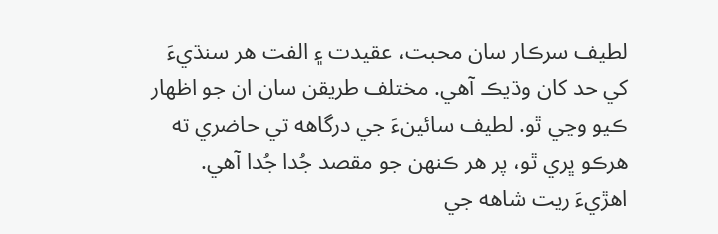لطيف سرڪار سان محبت، عقيدت ۽ الفت هر سنڌيءَ کي حد کان وڌيڪ آهي. مختلف طريقن سان ان جو اظهار ڪيو وڃي ٿو. لطيف سائينءَ جي درگاهه تي حاضري ته هرڪو ڀري ٿو، پر هر ڪنهن جو مقصد جُدا جُدا آهي. اهڙيءَ ريت شاهه جي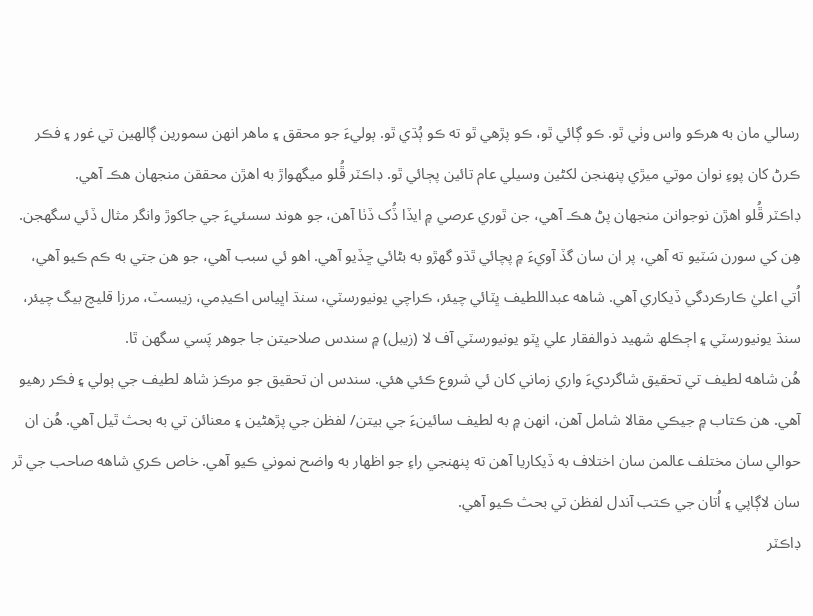رسالي مان به هرڪو واس وٺي ٿو. ڪو ڳائي ٿو، ڪو پڙهي ٿو ته ڪو ٻُڌي ٿو. ٻوليءَ جو محقق ۽ ماهر انهن سمورين ڳالهين تي غور ۽ فڪر ڪرڻ کان پوءِ نوان موتي ميڙي پنهنجن لکڻين وسيلي عام تائين پڄائي ٿو. ڊاڪٽر ڦُلو ميگھواڙ به اهڙن محققن منجھان هڪ آهي.
ڊاڪٽر ڦُلو اهڙن نوجوانن منجھان پڻ هڪ آهي، جن ٿوري عرصي ۾ ايڏا ڏُک ڏٺا آهن، جو هوند سسئيءَ جي جاکوڙ وانگر مثال ڏئي سگھجن. هِن کي سورن سَٽيو ته آهي، پر ان سان گڏ آويءَ ۾ پچائي ٿڌو گھڙو به بڻائي ڇڏيو آهي. اهو ئي سبب آهي، جو هن جتي به ڪم ڪيو آهي، اُتي اعليٰ ڪارڪردگي ڏيکاري آهي. شاهه عبداللطيف ڀٽائي چيئر، ڪراچي يونيورسٽي، سنڌ اڀياس اڪيڊمي، زيبسٽ، مرزا قليچ بيگ چيئر، سنڌ يونيورسٽي ۽ اڄڪلھ شهيد ذوالفقار علي ڀٽو يونيورسٽي آف لا (زيبل) ۾ سندس صلاحيتن جا جوهر پَسي سگھن ٿا.
هُن شاهه لطيف تي تحقيق شاگرديءَ واري زماني کان ئي شروع ڪئي هئي. سندس ان تحقيق جو مرڪز شاھ لطيف جي ٻولي ۽ فڪر رهيو آهي. هن ڪتاب ۾ جيڪي مقالا شامل آهن، انهن ۾ به لطيف سائينءَ جي بيتن/ لفظن جي پڙهڻين ۽ معنائن تي به بحث ٿيل آهي. هُن ان حوالي سان مختلف عالمن سان اختلاف به ڏيکاريا آهن ته پنهنجي راءِ جو اظهار به واضح نموني ڪيو آهي. خاص ڪري شاهه صاحب جي ٿر سان لاڳاپي ۽ اُتان جي ڪتب آندل لفظن تي بحث ڪيو آهي.
ڊاڪٽر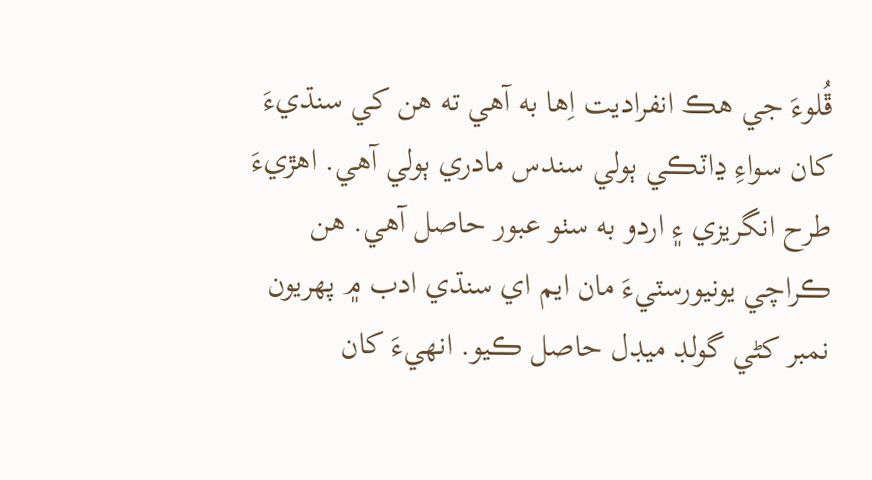ڦُلوءَ جي هڪ انفراديت اِها به آهي ته هن کي سنڌيءَ کان سواءِ ڍاٽڪي ٻولي سندس مادري ٻولي آهي. اهڙيءَ طرح انگريزي ۽ اردو به سٺو عبور حاصل آهي. هن ڪراچي يونيورسٽيءَ مان ايم اي سنڌي ادب ۾ پهريون نمبر کڻي گولڊ ميڊل حاصل ڪيو. انهيءَ کان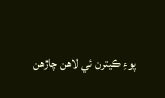پوءِ ڪيترن ئي لاهن چاڙهن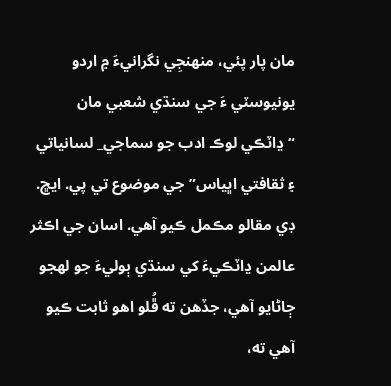مان پار پئي، منهنجِي نگرانيءَ ۾ اردو يونيوسٽي ءَ جي سنڌي شعبي مان “ڍاٽڪي لوڪ ادب جو سماجي_ لسانياتي ۽ ثقافتي اڀياس” جي موضوع تي پي. ايڇ. ڊي مقالو مڪمل ڪيو آهي. اسان جي اڪثر عالمن ڍاٽڪيءَ کي سنڌي ٻوليءَ جو لهجو ڄاڻايو آهي، جڏهن ته ڦُلو اهو ثابت ڪيو آهي ته،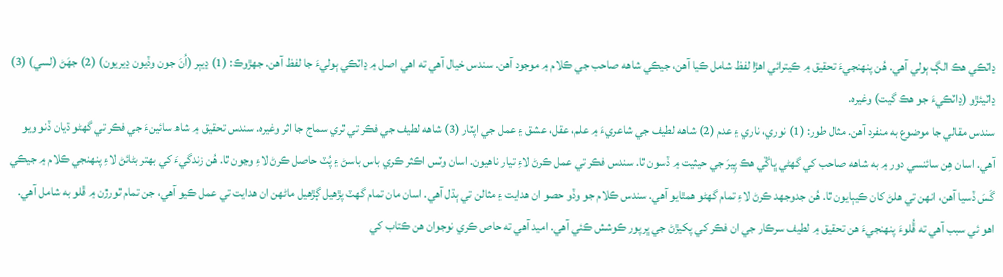ڍاٽڪي هڪ الڳ ٻولي آهي. هُن پنهنجيءَ تحقيق ۾ ڪيترائي اهڙا لفظ شامل ڪيا آهن، جيڪي شاهه صاحب جي ڪلام ۾ موجود آهن. سندس خيال آهي ته اهي اصل ۾ ڍاٽڪي ٻوليءَ جا لفظ آهن. جھڙوڪ: (1) ڍيٻر (اُنَ جون وڏيون ڍيريون) (2) جھَڻ (لسي) (3) ڍاٽيئڙو (ڍاٽڪيءَ جو هڪ گيت) وغيره.
سندس مقالي جا موضوع به منفرد آهن. مثال طور: (1) نوري، ناري ۽ عدم (2) شاهه لطيف جي شاعريءَ ۾ علم، عقل، عشق ۽ عمل جي اپٽار (3) شاهه لطيف جي فڪر تي ٿري سماج جا اثر وغيره. سندس تحقيق ۾ شاھ سائينءَ جي فڪر تي گھڻو ڌيان ڏنو ويو آهي. اسان هِن سائنسي دور ۾ به شاهه صاحب کي گھڻي ڀاڱي هڪ پِيرَ جي حيثيت ۾ ڏسون ٿا. سندس فڪر تي عمل ڪرڻ لاءِ تيار ناهيون. اسان وٽس اڪثر ڪري باس باسڻ ۽ پُٽ حاصل ڪرڻ لاءِ وڃون ٿا. هُن زندگيءَ کي بهتر بڻائڻ لاءِ پنهنجي ڪلام ۾ جيڪي گَسَ ڏسيا آهن، انهن تي هلڻ کان ڪيٻايون ٿا. هُن جدوجھد ڪرڻ لاءِ تمام گھڻو همٿايو آهي. سندس ڪلام جو وڏو حصو ان هدايت ۽ مثالن تي ٻڌل آهي. اسان مان تمام گھٽ پڙهيل ڳڙهيل ماڻهن ان هدايت تي عمل ڪيو آهي، جن تمام ٿورڙن ۾ ڦلو به شامل آهي. اهو ئي سبب آهي ته ڦُلوءَ پنهنجيءَ هن تحقيق ۾ لطيف سرڪار جي ان فڪر کي پکيڙڻ جي ڀرپور ڪوشش ڪئي آهي. اميد آهي ته حاص ڪري نوجوان هن ڪتاب کي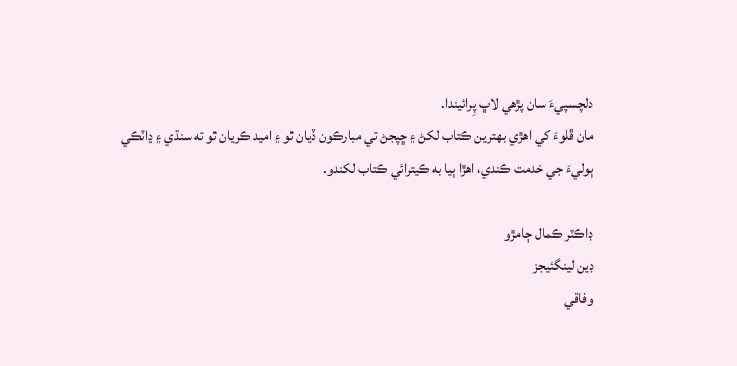دلچسپيءَ سان پڙهي لاڀ پِرائيندا.
مان ڦلوءَ کي اهڙي بهترين ڪتاب لکڻ ۽ ڇپجڻ تي مبارڪون ڏيان ٿو ۽ اميد ڪريان ٿو ته سنڌي ۽ ڍاٽڪي ٻوليءَ جي خدمت ڪندي، اهڙا ٻيا به ڪيترائي ڪتاب لکندو.

ڊاڪٽر ڪمال ڄامڙو
ڊين لينگئيجز
وفاقي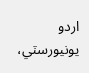اردو يونيورسٽي،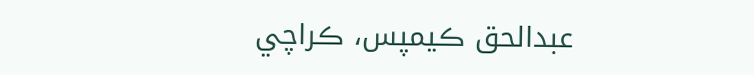عبدالحق ڪيمپس، ڪراچي